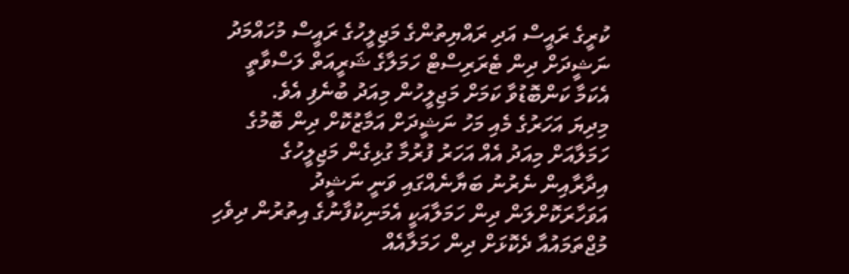ކުރީގެ ރައީސް އަދި ރައްޔިތުންގެ މަޖިލީހުގެ ރައީސް މުހައްމަދު ނަޝީދަށް ދިން ޓެރަރިސްޓް ހަމަލާގެ ޝަރީއަތް ލަސްވާތީ އެކަމާ ކަންބޮޑުވާ ކަމަށް މަޖިލީހުން މިއަދު ބުނެފި އެވެ.
މިދިޔަ އަހަރުގެ މެއި މަހު ނަޝީދަށް އަމާޒުކޮށް ދިން ބޮމުގެ ހަމަލާއަށް މިއަދު އެއް އަހަރު ފުރުމާ ގުޅިގެން މަޖިލީހުގެ އިދާރާއިން ނެރުނު ބަޔާނެއްގައި ވަނީ ނަޝީދު އަވަހާރަކޮށްލަން ދިން ހަމަލާއަކީ އެމަނިކުފާނުގެ އިތުރުން ދިވެހި މުޖްތަމައުއާ ދެކޮޅަށް ދިން ހަމަލާއެއް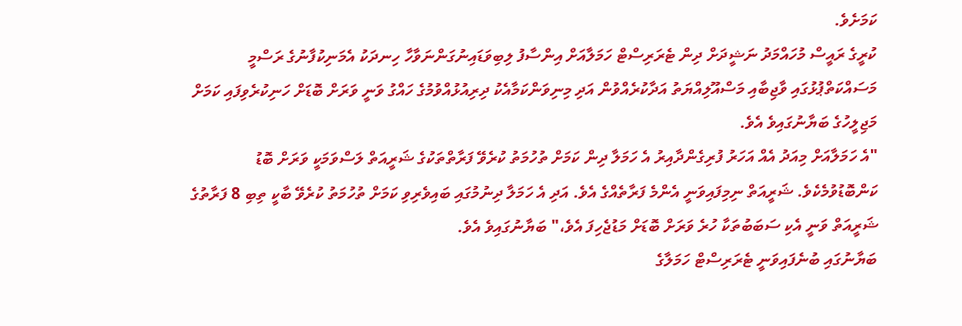ކަމަށެވެ.
ކުރީގެ ރައީސް މުހައްމަދު ނަޝީދަށް ދިން ޓެރަރިސްޓް ހަމަލާއަށް އިންސާފު ލިބިވަޑައިނުގަންނަވާހާ ހިނދަކު އެމަނިކުފާނުގެ ރަސްމީ މަސައްކަތްޕުޅުގައި ވާޖިބާއި މަސްއޫލިއްޔަތު އަދާކުރެއްވުން އަދި މިނިވަންކަމާއެކު ދިރިއުޅުއްވުމުގެ ހައްގު ވަނީ ވަރަށް ބޮޑަށް ހަނިކުރެވިފައި ކަމަށް މަޖިލީހުގެ ބަޔާނުގައިވެ އެވެ.
"އެ ހަމަލާއަށް މިއަދު އެއް އަހަރު ފުރިގެންދާއިރު އެ ހަމަލާ ދިން ކަމަށް ތުހުމަތު ކުރެވޭ ފަރާތްތަކުގެ ޝަރީއަތް ލަސްވަމަކީ ވަރަށް ބޮޑު ކަންބޮޑުވުމެކެވެ. ޝަރީއަތް ނިމިފައިވަނީ އެންމެ ފަރާތެއްގެ އެވެ. އަދި އެ ހަމަލާ ދިނުމުގައި ބައިވެރިވި ކަމަށް ތުހުމަތު ކުރެވޭ ބާކީ ތިބި 8 ފަރާތުގެ ޝަރީއަތް ވަނީ އެކި ސަބަބުތަކާ ހުރެ ވަރަށް ބޮޑަށް މަޑުޖެހިފަ އެވެ،" ބަޔާނުގައިވެ އެވެ.
ބަޔާނުގައި ބުނެފައިވަނީ ޓެރަރިސްޓް ހަމަލާގެ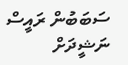ސަބަބުން ރައީސް ނަޝީދަށް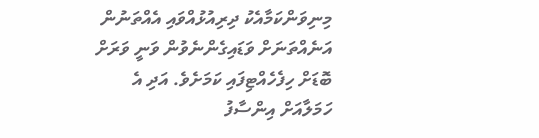މިނިވަންކަމާއެކު ދިރިއުޅުއްވައި އެއްތަނުން އަނެއްތަނަށް ވަޑައިގެންނެވުން ވަނީ ވަރަށް ބޮޑަށް ހިފެހެއްޓިފައި ކަމަށެވެ. އަދި އެ ހަމަލާއަށް އިންސާފު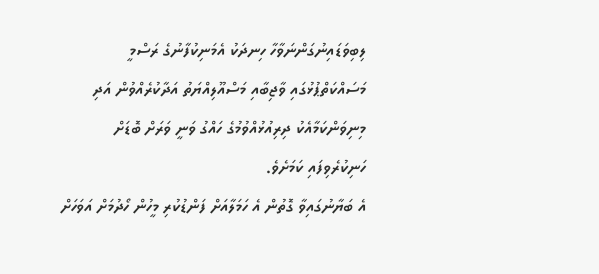ލިބިވަޑައިނުގަންނަވާހާ ހިނދަކު އެމަނިކުފާނުގެ ރަސްމީ މަސައްކަތްޕުޅުގައި ވާޖިބާއި މަސްއޫލިއްޔަތު އަދާކުރެއްވުން އަދި މިނިވަންކަމާއެކު ދިރިއުޅުއްވުމުގެ ހައްގު ވަނީ ވަރަށް ބޮޑަށް ހަނިކުރެވިފައި ކަމަށެވެ.
އެ ބަޔާނުގައިވާ ގޮތުން އެ ހަމަލާއަށް ފަންޑުކުރި މީހުން ހޯދުމަށް އަވަހަށް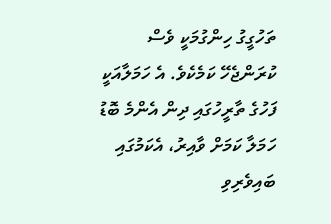ތަހުގީގު ހިންގުމަކީ ވެސް ކުރަންޖެހޭ ކަމެކެވެ. އެ ހަމަލާއަކީ ފަހުގެ ތާރީހުގައި ދިން އެންމެ ބޮޑު ހަމަލާ ކަމަށް ވާއިރު، އެކަމުގައި ބައިވެރިވި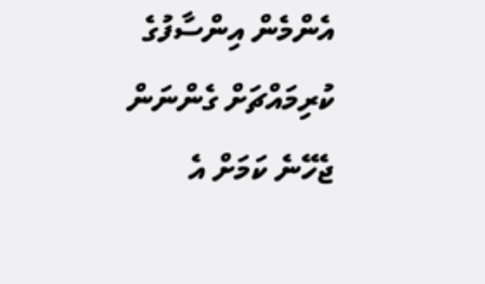އެންމެން އިންސާފުގެ ކުރިމައްޗަށް ގެންނަން ޖެހޭނެ ކަމަށް އެ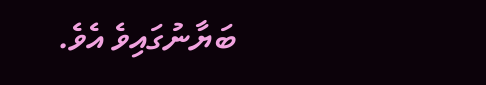ބަޔާނުގައިވެ އެވެ.